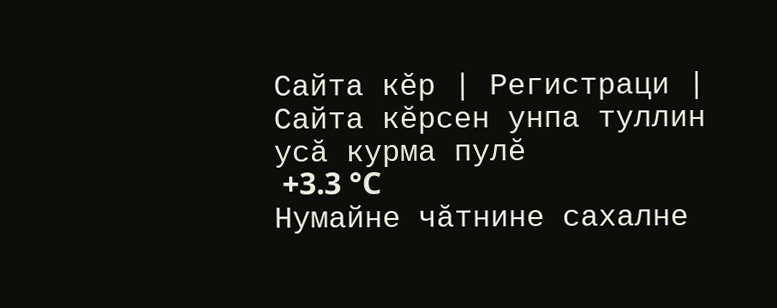Сайта кӗр | Регистраци | Сайта кӗрсен унпа туллин усӑ курма пулӗ
 +3.3 °C
Нумайне чӑтнине сахалне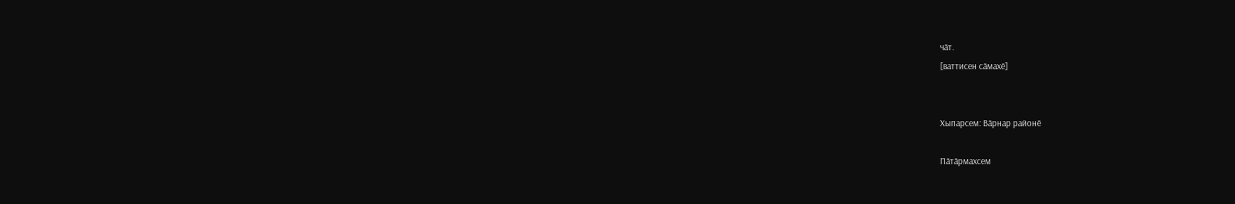чӑт.
[ваттисен сӑмахӗ]


Хыпарсем: Вӑрнар районӗ

Пӑтӑрмахсем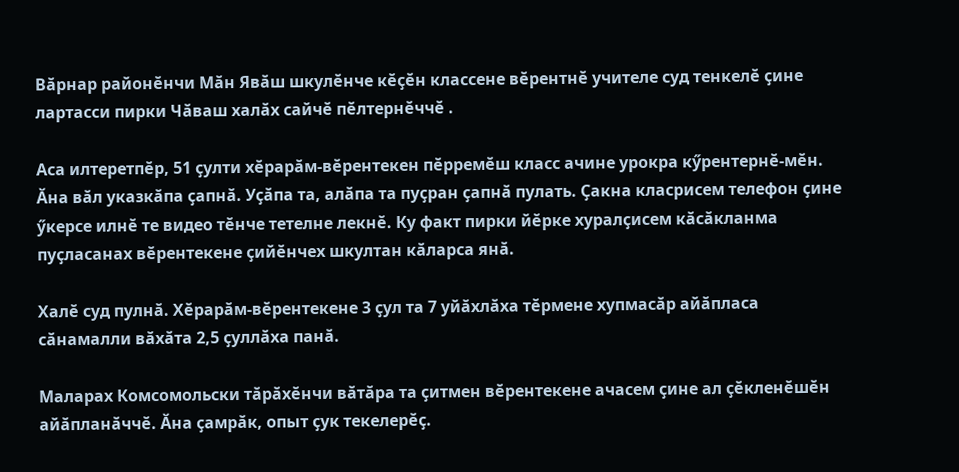Вӑрнар районӗнчи Мӑн Явӑш шкулӗнче кӗҫӗн классене вӗрентнӗ учителе суд тенкелӗ ҫине лартасси пирки Чӑваш халӑх сайчӗ пӗлтернӗччӗ .

Аса илтеретпӗр, 51 ҫулти хӗрарӑм-вӗрентекен пӗрремӗш класс ачине урокра кӳрентернӗ-мӗн. Ӑна вӑл указкӑпа ҫапнӑ. Уҫӑпа та, алӑпа та пуҫран ҫапнӑ пулать. Ҫакна класрисем телефон ҫине ӳкерсе илнӗ те видео тӗнче тетелне лекнӗ. Ку факт пирки йӗрке хуралҫисем кӑсӑкланма пуҫласанах вӗрентекене ҫийӗнчех шкултан кӑларса янӑ.

Халӗ суд пулнӑ. Хӗрарӑм-вӗрентекене 3 ҫул та 7 уйӑхлӑха тӗрмене хупмасӑр айӑпласа сӑнамалли вӑхӑта 2,5 ҫуллӑха панӑ.

Маларах Комсомольски тӑрӑхӗнчи вӑтӑра та ҫитмен вӗрентекене ачасем ҫине ал ҫӗкленӗшӗн айӑпланӑччӗ. Ӑна ҫамрӑк, опыт ҫук текелерӗҫ.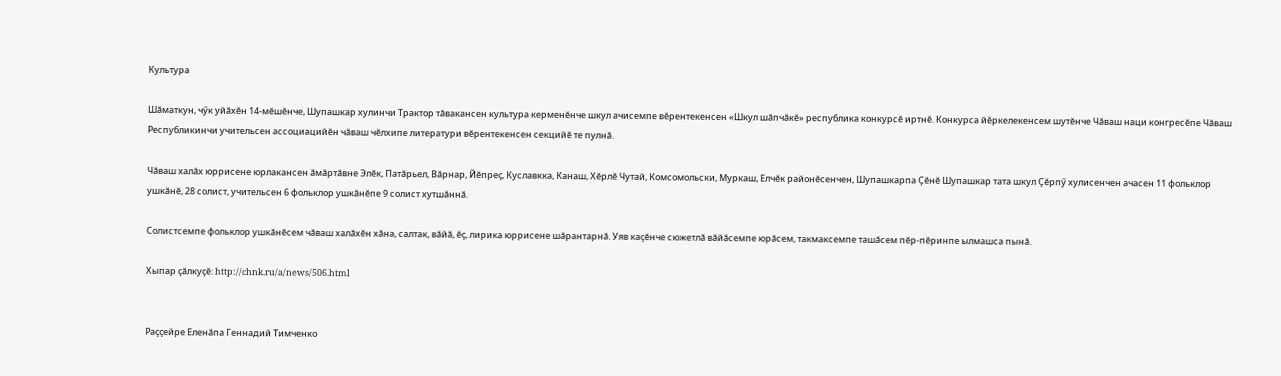Культура

Шӑматкун, чӳк уйӑхӗн 14-мӗшӗнче, Шупашкар хулинчи Трактор тӑвакансен культура керменӗнче шкул ачисемпе вӗрентекенсен «Шкул шӑпчӑкӗ» республика конкурсӗ иртнӗ. Конкурса йӗркелекенсем шутӗнче Чӑваш наци конгресӗпе Чӑваш Республикинчи учительсен ассоциацийӗн чӑваш чӗлхипе литератури вӗрентекенсен секцийӗ те пулнӑ.

Чӑваш халӑх юррисене юрлакансен ӑмӑртӑвне Элӗк, Патӑрьел, Вӑрнар, Йӗпреҫ, Куславкка, Канаш, Хӗрлӗ Чутай, Комсомольски, Муркаш, Елчӗк районӗсенчен, Шупашкарпа Ҫӗнӗ Шупашкар тата шкул Ҫӗpпӳ хулисенчен ачасен 11 фольклор ушкӑнӗ, 28 солист, учительсен 6 фольклор ушкӑнӗпе 9 солист хутшӑннӑ.

Солистсемпе фольклор ушкӑнӗсем чӑваш халӑхӗн хӑна, салтак, вӑйӑ, ӗҫ, лирика юррисене шӑрантарнӑ. Уяв каҫӗнче сюжетлӑ вӑйӑсемпе юрӑсем, такмаксемпе ташӑсем пӗp-пӗринпе ылмашса пынӑ.

Хыпар ҫӑлкуҫӗ: http://chnk.ru/a/news/506.html


Раҫҫейре Еленӑпа Геннадий Тимченко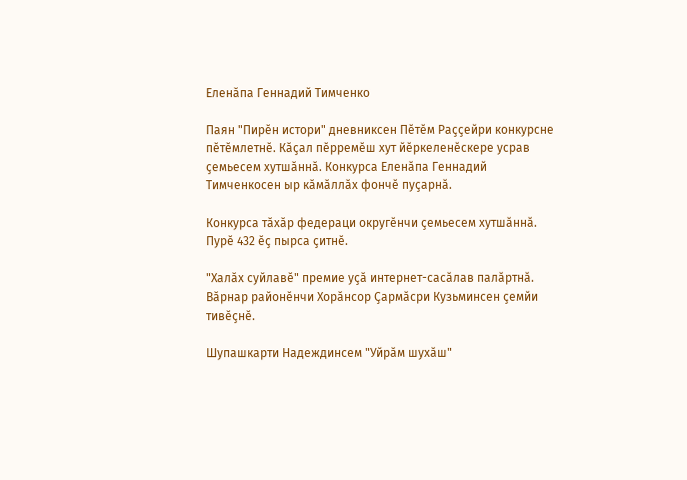Еленӑпа Геннадий Тимченко

Паян "Пирӗн истори" дневниксен Пӗтӗм Раҫҫейри конкурсне пӗтӗмлетнӗ. Кӑҫал пӗрремӗш хут йӗркеленӗскере усрав ҫемьесем хутшӑннӑ. Конкурса Еленӑпа Геннадий Тимченкосен ыр кӑмӑллӑх фончӗ пуҫарнӑ.

Конкурса тӑхӑр федераци округӗнчи ҫемьесем хутшӑннӑ. Пурӗ 432 ӗҫ пырса ҫитнӗ.

"Халӑх суйлавӗ" премие уҫӑ интернет-сасӑлав палӑртнӑ. Вӑрнар районӗнчи Хорӑнсор Ҫармӑсри Кузьминсен ҫемйи тивӗҫнӗ.

Шупашкарти Надеждинсем "Уйрӑм шухӑш"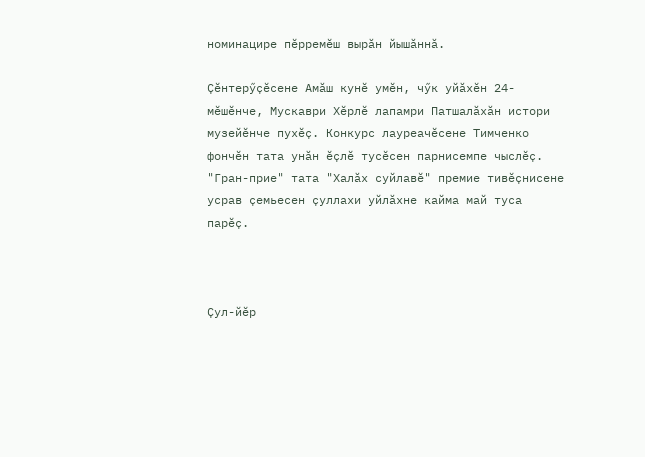номинацире пӗрремӗш вырӑн йышӑннӑ.

Ҫӗнтерӳҫӗсене Амӑш кунӗ умӗн, чӳк уйӑхӗн 24-мӗшӗнче, Мускаври Хӗрлӗ лапамри Патшалӑхӑн истори музейӗнче пухӗҫ. Конкурс лауреачӗсене Тимченко фончӗн тата унӑн ӗҫлӗ тусӗсен парнисемпе чыслӗҫ. "Гран-прие" тата "Халӑх суйлавӗ" премие тивӗҫнисене усрав ҫемьесен ҫуллахи уйлӑхне кайма май туса парӗҫ.



Ҫул-йӗр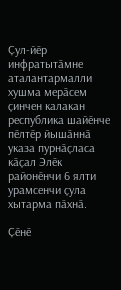Ҫул-йӗр инфратытӑмне аталантармалли хушма мерӑсем ҫинчен калакан республика шайӗнче пӗлтӗр йышӑннӑ указа пурнӑҫласа кӑҫал Элӗк районӗнчи 6 ялти урамсенчи ҫула хытарма пӑхнӑ.

Ҫӗнӗ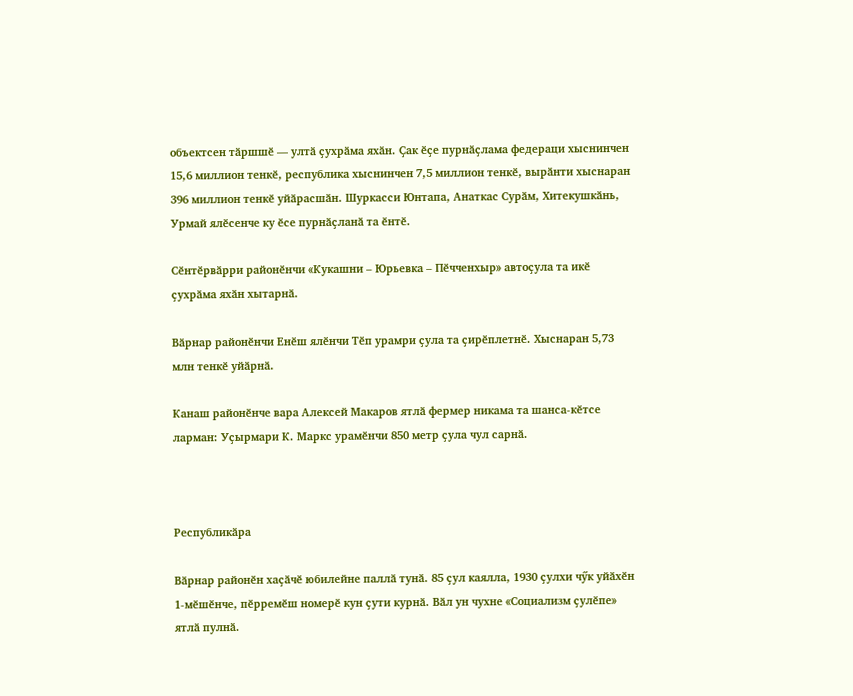объектсен тӑршшӗ — ултӑ ҫухрӑма яхӑн. Ҫак ӗҫе пурнӑҫлама федераци хыснинчен 15,6 миллион тенкӗ, республика хыснинчен 7,5 миллион тенкӗ, вырӑнти хыснаран 396 миллион тенкӗ уйӑрасшӑн. Шуркасси Юнтапа, Анаткас Сурӑм, Хитекушкӑнь, Урмай ялӗсенче ку ӗсе пурнӑҫланӑ та ӗнтӗ.

Сӗнтӗрвӑрри районӗнчи «Кукашни – Юрьевка – Пӗчченхыр» автоҫула та икӗ ҫухрӑма яхӑн хытарнӑ.

Вӑрнар районӗнчи Енӗш ялӗнчи Тӗп урамри ҫула та ҫирӗплетнӗ. Хыснаран 5,73 млн тенкӗ уйӑрнӑ.

Канаш районӗнче вара Алексей Макаров ятлӑ фермер никама та шанса-кӗтсе ларман: Уҫырмари К. Маркс урамӗнчи 850 метр ҫула чул сарнӑ.



Республикӑра

Вӑрнар районӗн хаҫӑчӗ юбилейне паллӑ тунӑ. 85 ҫул каялла, 1930 ҫулхи чӳк уйӑхӗн 1-мӗшӗнче, пӗрремӗш номерӗ кун ҫути курнӑ. Вӑл ун чухне «Социализм ҫулӗпе» ятлӑ пулнӑ.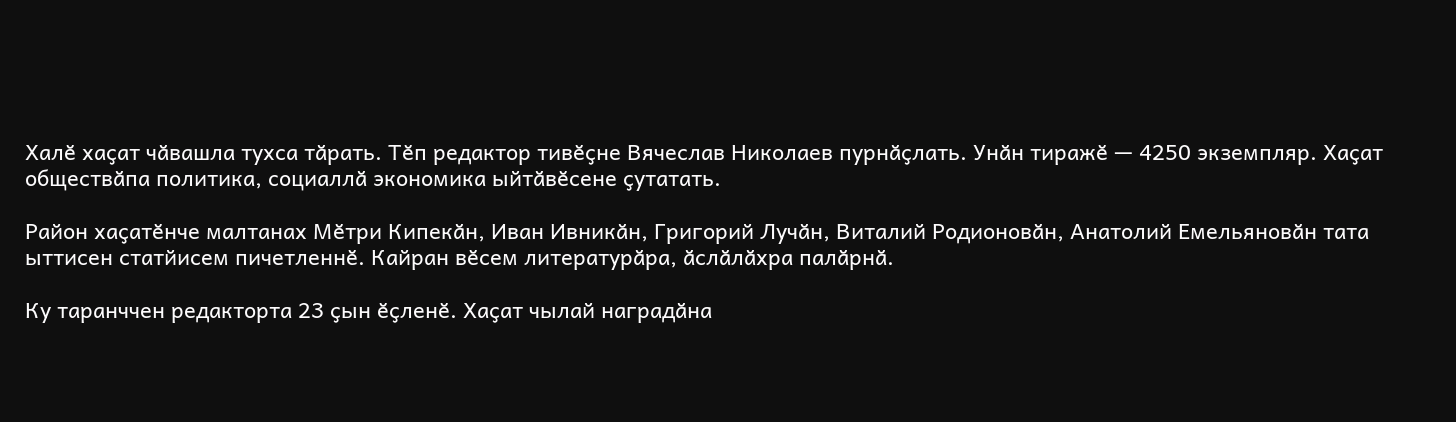Халӗ хаҫат чӑвашла тухса тӑрать. Тӗп редактор тивӗҫне Вячеслав Николаев пурнӑҫлать. Унӑн тиражӗ — 4250 экземпляр. Хаҫат обществӑпа политика, социаллӑ экономика ыйтӑвӗсене ҫутатать.

Район хаҫатӗнче малтанах Мӗтри Кипекӑн, Иван Ивникӑн, Григорий Лучӑн, Виталий Родионовӑн, Анатолий Емельяновӑн тата ыттисен статйисем пичетленнӗ. Кайран вӗсем литературӑра, ӑслӑлӑхра палӑрнӑ.

Ку таранччен редакторта 23 ҫын ӗҫленӗ. Хаҫат чылай наградӑна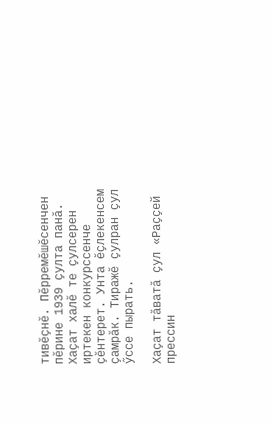тивӗҫнӗ. Пӗрремӗшӗсенчен пӗрине 1939 ҫулта панӑ. Хаҫат халӗ те ҫулсерен иртекен конкурссенче ҫӗнтерет. Унта ӗҫлекенсем ҫамрӑк. Тиражӗ ҫулран ҫул ӳссе пырать.

Хаҫат тӑватӑ ҫул «Раҫҫей прессин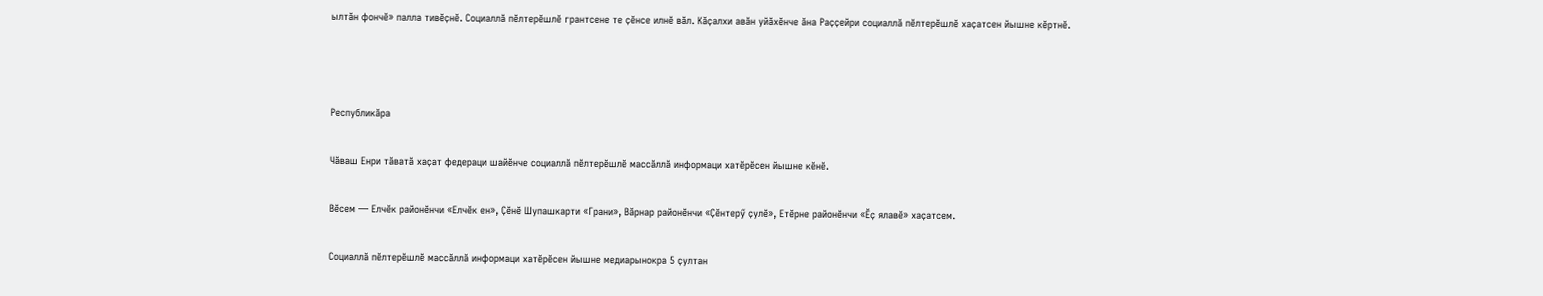ылтӑн фончӗ» палла тивӗҫнӗ. Социаллӑ пӗлтерӗшлӗ грантсене те ҫӗнсе илнӗ вӑл. Кӑҫалхи авӑн уйӑхӗнче ӑна Раҫҫейри социаллӑ пӗлтерӗшлӗ хаҫатсен йышне кӗртнӗ.



Республикӑра

Чӑваш Енри тӑватӑ хаҫат федераци шайӗнче социаллӑ пӗлтерӗшлӗ массӑллӑ информаци хатӗрӗсен йышне кӗнӗ.

Вӗсем — Елчӗк районӗнчи «Елчӗк ен», Ҫӗнӗ Шупашкарти «Грани», Вӑрнар районӗнчи «Ҫӗнтерӳ ҫулӗ», Етӗрне районӗнчи «Ӗҫ ялавӗ» хаҫатсем.

Социаллӑ пӗлтерӗшлӗ массӑллӑ информаци хатӗрӗсен йышне медиарынокра 5 ҫултан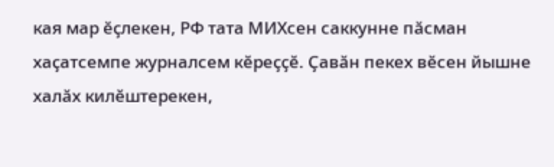кая мар ӗҫлекен, РФ тата МИХсен саккунне пӑсман хаҫатсемпе журналсем кӗреҫҫӗ. Ҫавӑн пекех вӗсен йышне халӑх килӗштерекен,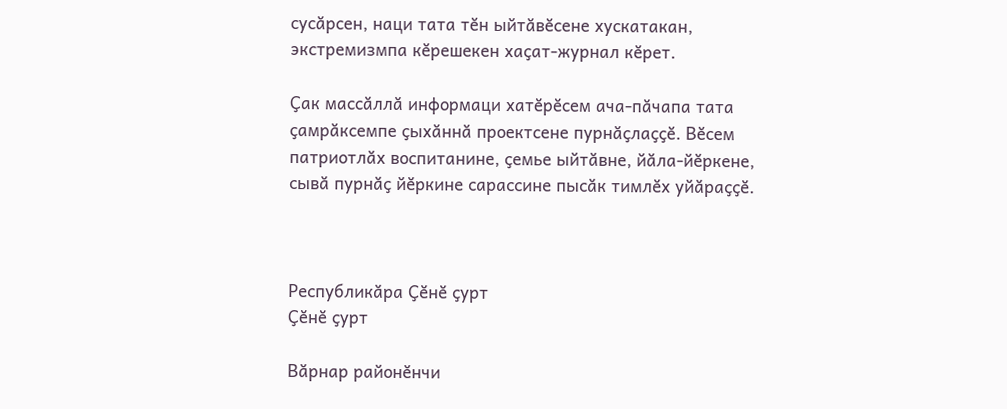сусӑрсен, наци тата тӗн ыйтӑвӗсене хускатакан, экстремизмпа кӗрешекен хаҫат-журнал кӗрет.

Ҫак массӑллӑ информаци хатӗрӗсем ача-пӑчапа тата ҫамрӑксемпе ҫыхӑннӑ проектсене пурнӑҫлаҫҫӗ. Вӗсем патриотлӑх воспитанине, ҫемье ыйтӑвне, йӑла-йӗркене, сывӑ пурнӑҫ йӗркине сарассине пысӑк тимлӗх уйӑраҫҫӗ.



Республикӑра Ҫӗнӗ ҫурт
Ҫӗнӗ ҫурт

Вӑрнар районӗнчи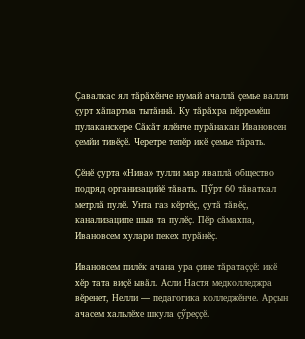Ҫавалкас ял тӑрӑхӗнче нумай ачаллӑ ҫемье валли ҫурт хӑпартма тытӑннӑ. Ку тӑрӑхра пӗрремӗш пулаканскере Сӑкӑт ялӗнче пурӑнакан Ивановсен ҫемйи тивӗҫӗ. Черетре тепӗр икӗ ҫемье тӑрать.

Ҫӗнӗ ҫурта «Нива» тулли мар яваплӑ общество подряд организацийӗ тӑвать. Пӳрт 60 тӑваткал метрлӑ пулӗ. Унта газ кӗртӗҫ, ҫутӑ тӑвӗҫ, канализаципе шыв та пулӗҫ. Пӗр сӑмахпа, Ивановсем хулари пекех пурӑнӗҫ.

Ивановсем пилӗк ачана ура ҫине тӑратаҫҫӗ: икӗ хӗр тата виҫӗ ывӑл. Асли Настя медколледжра вӗренет, Нелли — педагогика колледжӗнче. Арҫын ачасем хальлӗхе шкула ҫӳреҫҫӗ.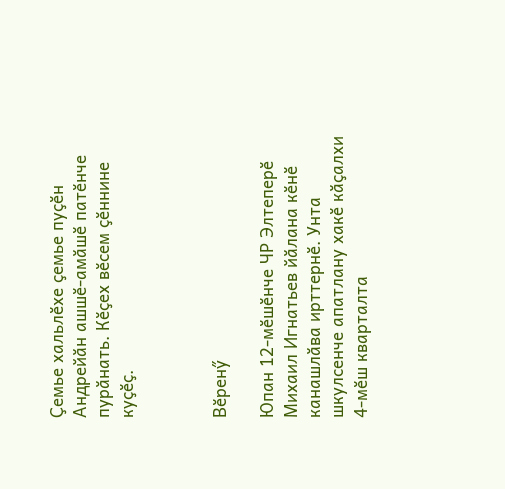Ҫемье хальлӗхе ҫемье пуҫӗн Андрейӑн ашшӗ-амӑшӗ патӗнче пурӑнать. Кӗҫех вӗсем ҫӗннине куҫӗҫ.



Вӗренӳ

Юпан 12-мӗшӗнче ЧР Элтеперӗ Михаил Игнатьев йӑлана кӗнӗ канашлӑва ирттернӗ. Унта шкулсенче апатлану хакӗ кӑҫалхи 4-мӗш кварталта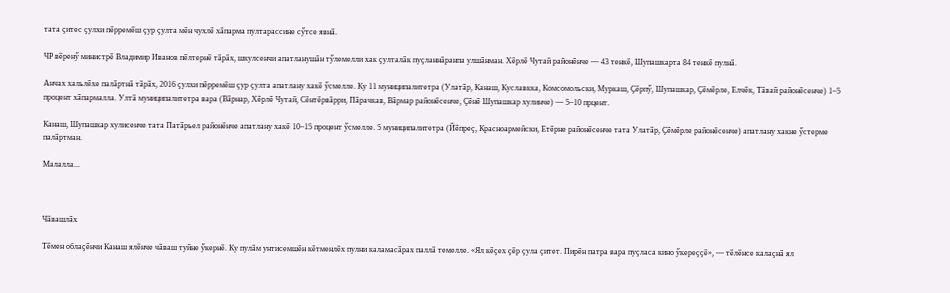тата ҫитес ҫулхи пӗрремӗш ҫур ҫулта мӗн чухлӗ хӑпарма пултарассине сӳтсе явнӑ.

ЧР вӗренӳ министрӗ Владимир Иванов пӗлтернӗ тӑрӑх, шкулсенчи апатланушӑн тӳлемелли хак ҫулталӑк пуҫланнӑранпа улшӑнман. Хӗрлӗ Чутай районӗнче — 43 тенкӗ, Шупашкарта 84 тенкӗ пулнӑ.

Анчах хальлӗхе палӑртнӑ тӑрӑх, 2016 ҫулхи пӗрремӗш ҫур ҫулта апатлану хакӗ ӳсмелле. Ку 11 муниципалитетра (Улатӑр, Канаш, Куславкка, Комсомольски, Муркаш, Ҫӗрпӳ, Шупашкар, Ҫӗмӗрле, Елчӗк, Тӑвай районӗсенче) 1–5 процент хӑпармалла. Ултӑ муниципалитетра вара (Вӑрнар, Хӗрлӗ Чутай, Сӗнтӗрвӑрри, Пӑрачкав, Вӑрмар районӗсенче, Ҫӗнӗ Шупашкар хулинче) — 5–10 прцент.

Канаш, Шупашкар хулисенче тата Патӑрьел районӗнче апатлану хакӗ 10–15 процент ӳсмелле. 5 муниципалитетра (Йӗпреҫ, Красноармейски, Етӗрне районӗсенче тата Улатӑр, Ҫӗмӗрле районӗсенче) апатлану хакне ӳстерме палӑртман.

Малалла...



Чӑвашлӑх

Тӗмен облаҫӗнчи Канаш ялӗнче чӑваш туйне ӳкернӗ. Ку пулӑм унтисемшӗн кӗтменлӗх пулни каламасӑрах паллӑ темелле. «Ял кӗҫех ҫӗр ҫула ҫитет. Пирӗн патра вара пуҫласа кино ӳкереҫҫӗ», — тӗлӗнсе калаҫнӑ ял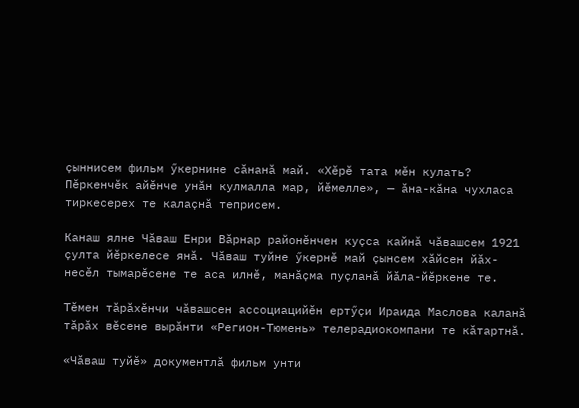ҫыннисем фильм ӳкернине сӑнанӑ май. «Хӗрӗ тата мӗн кулать? Пӗркенчӗк айӗнче унӑн кулмалла мар, йӗмелле», — ӑна-кӑна чухласа тиркесерех те калаҫнӑ теприсем.

Канаш ялне Чӑваш Енри Вӑрнар районӗнчен куҫса кайнӑ чӑвашсем 1921 ҫулта йӗркелесе янӑ. Чӑваш туйне ӳкернӗ май ҫынсем хӑйсен йӑх-несӗл тымарӗсене те аса илнӗ, манӑҫма пуҫланӑ йӑла-йӗркене те.

Тӗмен тӑрӑхӗнчи чӑвашсен ассоциацийӗн ертӳҫи Ираида Маслова каланӑ тӑрӑх вӗсене вырӑнти «Регион-Тюмень» телерадиокомпани те кӑтартнӑ.

«Чӑваш туйӗ» документлӑ фильм унти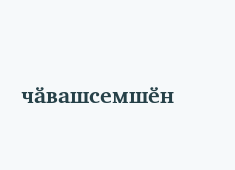чӑвашсемшӗн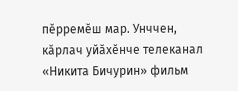пӗрремӗш мар. Унччен, кӑрлач уйӑхӗнче телеканал «Никита Бичурин» фильм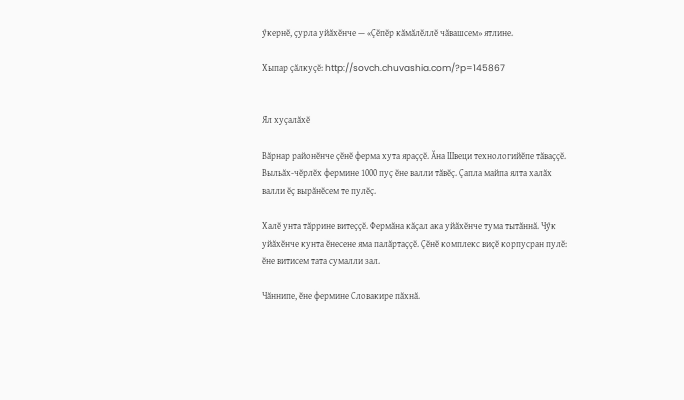ӳкернӗ, ҫурла уйӑхӗнче — «Ҫӗпӗр кӑмӑлӗллӗ чӑвашсем» ятлине.

Хыпар ҫӑлкуҫӗ: http://sovch.chuvashia.com/?p=145867


Ял хуҫалӑхӗ

Вӑрнар районӗнче ҫӗнӗ ферма хута яраҫҫӗ. Ӑна Швеци технологийӗпе тӑваҫҫӗ. Выльӑх-чӗрлӗх фермине 1000 пуҫ ӗне валли тӑвӗҫ. Ҫапла майпа ялта халӑх валли ӗҫ вырӑнӗсем те пулӗҫ.

Халӗ унта тӑррине витеҫҫӗ. Фермӑна кӑҫал ака уйӑхӗнче тума тытӑннӑ. Чӳк уйӑхӗнче кунта ӗнесене яма палӑртаҫҫӗ. Ҫӗнӗ комплекс виҫӗ корпусран пулӗ: ӗне витисем тата сумалли зал.

Чӑннипе, ӗне фермине Словакире пӑхнӑ.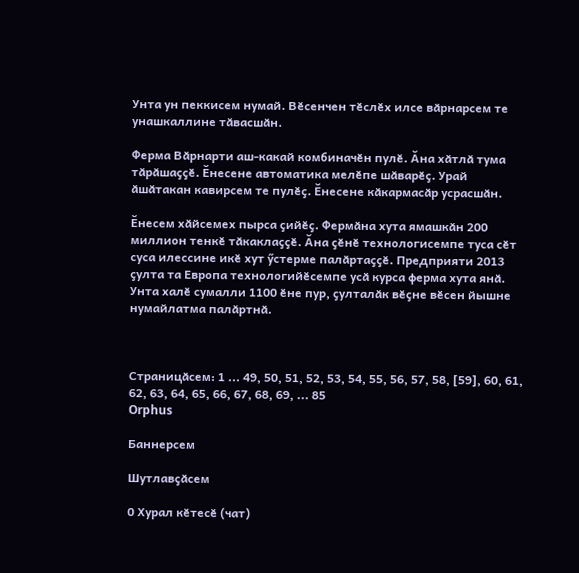Унта ун пеккисем нумай. Вӗсенчен тӗслӗх илсе вӑрнарсем те унашкаллине тӑвасшӑн.

Ферма Вӑрнарти аш-какай комбиначӗн пулӗ. Ӑна хӑтлӑ тума тӑрӑшаҫҫӗ. Ӗнесене автоматика мелӗпе шӑварӗҫ. Урай ӑшӑтакан кавирсем те пулӗҫ. Ӗнесене кӑкармасӑр усрасшӑн.

Ӗнесем хӑйсемех пырса ҫийӗҫ. Фермӑна хута ямашкӑн 200 миллион тенкӗ тӑкаклаҫҫӗ. Ӑна ҫӗнӗ технологисемпе туса сӗт суса илессине икӗ хут ӳстерме палӑртаҫҫӗ. Предприяти 2013 ҫулта та Европа технологийӗсемпе усӑ курса ферма хута янӑ. Унта халӗ сумалли 1100 ӗне пур, ҫулталӑк вӗҫне вӗсен йышне нумайлатма палӑртнӑ.



Страницӑсем: 1 ... 49, 50, 51, 52, 53, 54, 55, 56, 57, 58, [59], 60, 61, 62, 63, 64, 65, 66, 67, 68, 69, ... 85
Orphus

Баннерсем

Шутлавҫӑсем

0 Хурал кӗтесӗ (чат)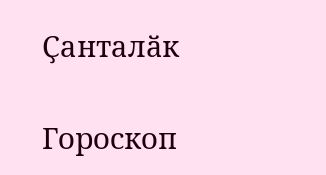Ҫанталӑк

Гороскоп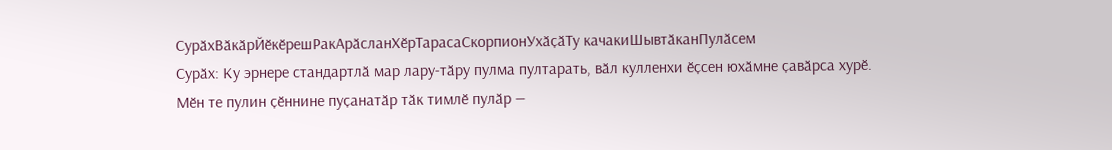СурӑхВӑкӑрЙӗкӗрешРакАрӑсланХӗрТарасаСкорпионУхӑҫӑТу качакиШывтӑканПулӑсем
Сурӑх: Ку эрнере стандартлӑ мар лару-тӑру пулма пултарать, вӑл кулленхи ӗҫсен юхӑмне ҫавӑрса хурӗ. Мӗн те пулин ҫӗннине пуҫанатӑр тӑк тимлӗ пулӑр —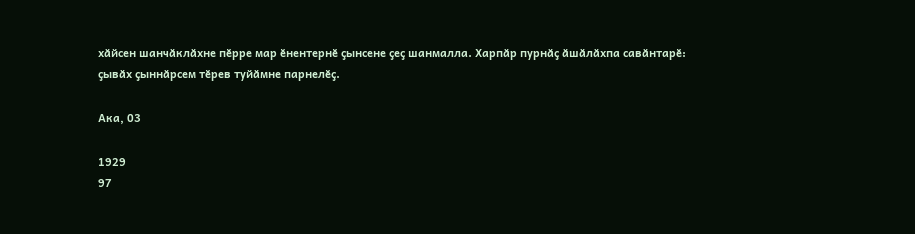хӑйсен шанчӑклӑхне пӗрре мар ӗнентернӗ ҫынсене ҫеҫ шанмалла. Харпӑр пурнӑҫ ӑшӑлӑхпа савӑнтарӗ: ҫывӑх ҫыннӑрсем тӗрев туйӑмне парнелӗҫ.

Ака, 03

1929
97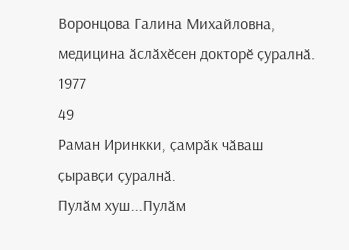Воронцова Галина Михайловна, медицина ӑслӑхӗсен докторӗ ҫуралнӑ.
1977
49
Раман Иринкки, ҫамрӑк чӑваш ҫыравҫи ҫуралнӑ.
Пулӑм хуш...Пулӑм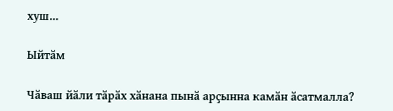хуш...

Ыйтӑм

Чӑваш йӑли тӑрӑх хӑнана пынӑ арҫынна камӑн ӑсатмалла?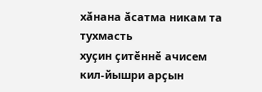хӑнана ӑсатма никам та тухмасть
хуҫин ҫитӗннӗ ачисем
кил-йышри арҫын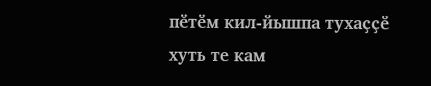пӗтӗм кил-йышпа тухаҫҫӗ
хуть те кам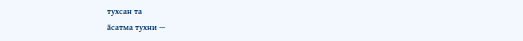тухсан та
ӑсатма тухни —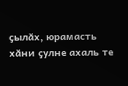ҫылӑх, юрамасть
хӑни ҫулне ахаль те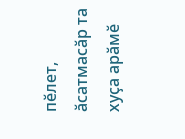пӗлет, ӑсатмасӑр та
хуҫа арӑмӗ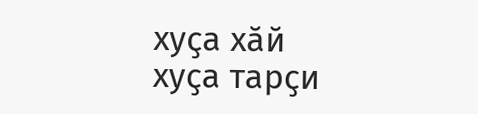хуҫа хӑй
хуҫа тарҫи